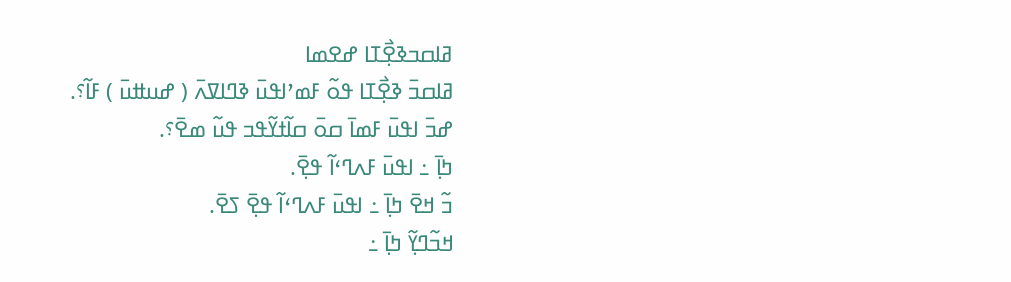ߥߊߛߏߢߐ߲߯ߠߊ ߝߐߘߊ
ߥߊߛߏ߫ ߢߐ߲߯ߠߊ ߟߋ߬ ߓߘߴߊߟߎ߫ ߢߣߊߜߍ߫ ( ߝߎߚߎ߫ ) ߓߊ߬؟.
ߝߏ߫ ߊߟߎ߫ ߓߘߊ߫ ߛߋ߫ ߛߊ߬ߙߌ߬ߟߏ ߟߎ߬ ߘߐ߫؟.
ߤߊ߲߫ ߸ ߊߟߎ߫ ߓߍߣߵߊ߬ ߟߐ߲߫.
ߏ߬ ߞߐ߫ ߤߊ߲߫ ߸ ߊߟߎ߫ ߓߍߣߵߊ߬ ߟߐ߲߫ ߖߐ߫.
ߞߏ߬ߣߌ߲߬ ߤߊ߲߫ ߸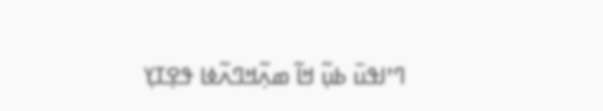ߣߴߊߟߎ߫ ߕߎ߲߬ ߞߊ߬ ߘߍ߲߬ߞߣߍ߬ߦߊ ߟߐ߲ߠߌ߲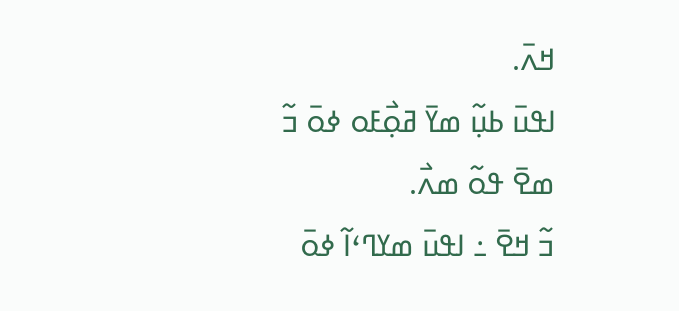ߞߍ߫.
ߊߟߎ߫ ߕߎ߲߬ ߘߌ߫ ߥߋ߲߯ߓߋ ߦߋ߫ ߏ߬ ߘߐ߫ ߟߋ߬ ߘߍ߯.
ߏ߬ ߞߐ߫ ߸ ߊߟߎ߫ ߘߌߣߵߊ߬ ߦߋ߫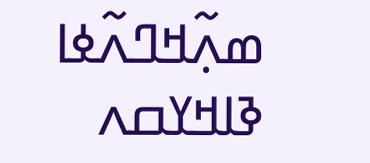ߘߍ߲߬ߞߣߍ߬ߦߊ ߢߊߞߌߛߍ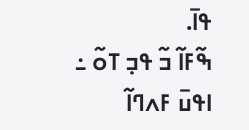ߟߊ߫.
ߒ߬ߓߊ߬ ߏ߬ ߟߏ߲ ߠߋ߬ ߸ ߊߟߎ߫ ߓߍߣߊ߬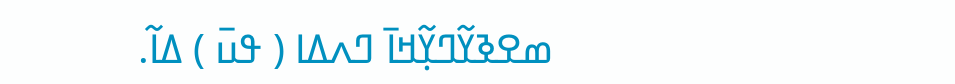ߘߐߢߌ߬ߣߌ߲߬ߞߊ߫ ߣߍߡߊ ( ߟߎ߫ ) ߡߊ߬.